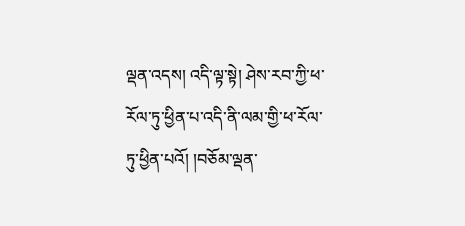ལྡན་འདས། འདི་ལྟ་སྟེ། ཤེས་རབ་ཀྱི་ཕ་རོལ་ཏུ་ཕྱིན་པ་འདི་ནི་ལམ་གྱི་ཕ་རོལ་ཏུ་ཕྱིན་པའོ། །བཅོམ་ལྡན་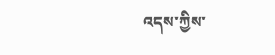འདས་ཀྱིས་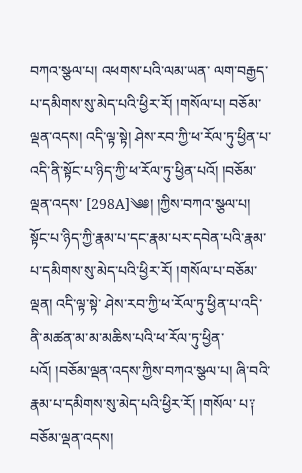བཀའ་སྩལ་པ། འཕགས་པའི་ལམ་ཡན་ ལག་བརྒྱད་པ་དམིགས་སུ་མེད་པའི་ཕྱིར་རོ། །གསོལ་པ། བཅོམ་ལྡན་འདས། འདི་ལྟ་སྟེ། ཤེས་རབ་ཀྱི་ཕ་རོལ་ཏུ་ཕྱིན་པ་འདི་ནི་སྟོང་པ་ཉིད་ཀྱི་ཕ་རོལ་ཏུ་ཕྱིན་པའོ། །བཅོམ་ལྡན་འདས་ [298A]༄༅། །ཀྱིས་བཀའ་སྩལ་པ། སྟོང་པ་ཉིད་ཀྱི་རྣམ་པ་དང་རྣམ་པར་དབེན་པའི་རྣམ་པ་དམིགས་སུ་མེད་པའི་ཕྱིར་རོ། །གསོལ་པ་བཅོམ་ལྡན། འདི་ལྟ་སྟེ་ ཤེས་རབ་ཀྱི་ཕ་རོལ་ཏུ་ཕྱིན་པ་འདི་ནི་མཚན་མ་མ་མཆིས་པའི་ཕ་རོལ་ཏུ་ཕྱིན་པའོ། །བཅོམ་ལྡན་འདས་ཀྱིས་བཀའ་སྩལ་པ། ཞི་བའི་རྣམ་པ་དམིགས་སུ་མེད་པའི་ཕྱིར་རོ། །གསོལ་ པ༑ བཅོམ་ལྡན་འདས།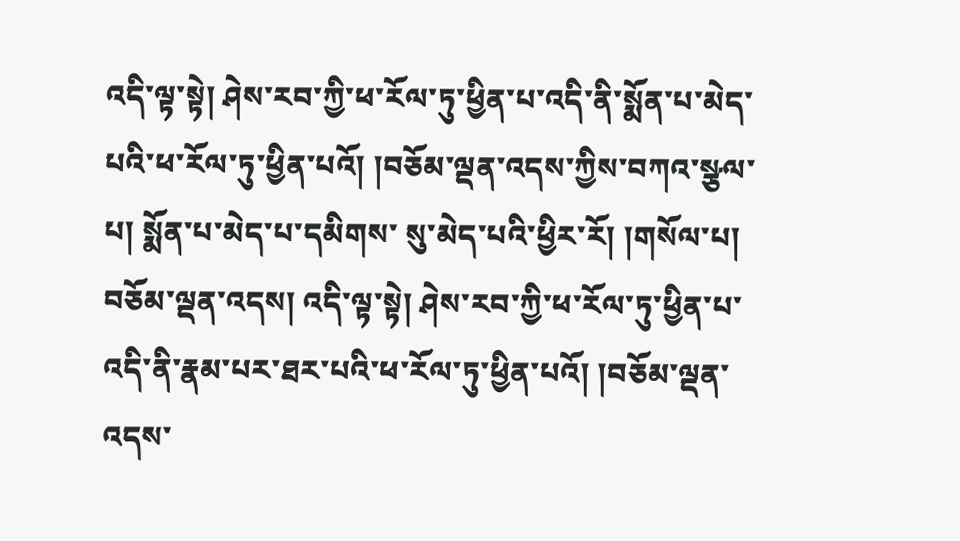འདི་ལྟ་སྟེ། ཤེས་རབ་ཀྱི་ཕ་རོལ་ཏུ་ཕྱིན་པ་འདི་ནི་སྨོན་པ་མེད་པའི་ཕ་རོལ་ཏུ་ཕྱིན་པའོ། །བཅོམ་ལྡན་འདས་ཀྱིས་བཀའ་སྩལ་པ། སྨོན་པ་མེད་པ་དམིགས་ སུ་མེད་པའི་ཕྱིར་རོ། །གསོལ་པ། བཅོམ་ལྡན་འདས། འདི་ལྟ་སྟེ། ཤེས་རབ་ཀྱི་ཕ་རོལ་ཏུ་ཕྱིན་པ་འདི་ནི་རྣམ་པར་ཐར་པའི་ཕ་རོལ་ཏུ་ཕྱིན་པའོ། །བཅོམ་ལྡན་འདས་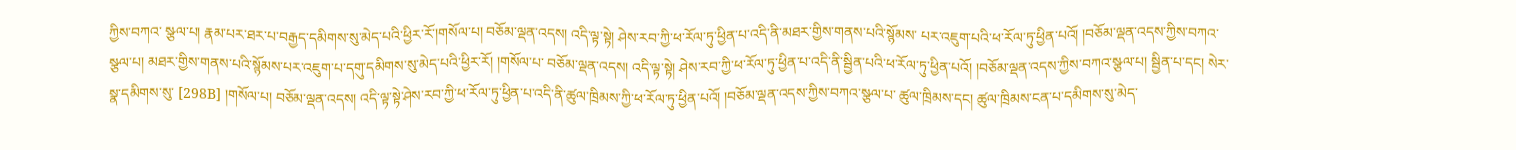ཀྱིས་བཀའ་ སྩལ་པ། རྣམ་པར་ཐར་པ་བརྒྱད་དམིགས་སུ་མེད་པའི་ཕྱིར་རོ་།གསོལ་པ། བཅོམ་ལྡན་འདས། འདི་ལྟ་སྟེ། ཤེས་རབ་ཀྱི་ཕ་རོལ་ཏུ་ཕྱིན་པ་འདི་ནི་མཐར་གྱིས་གནས་པའི་སྙོམས་ པར་འཇུག་པའི་ཕ་རོལ་ཏུ་ཕྱིན་པའོ། །བཅོམ་ལྡན་འདས་ཀྱིས་བཀའ་སྩལ་པ། མཐར་གྱིས་གནས་པའི་སྙོམས་པར་འཇུག་པ་དགུ་དམིགས་སུ་མེད་པའི་ཕྱིར་རོ། །གསོལ་པ་ བཅོམ་ལྡན་འདས། འདི་ལྟ་སྟེ། ཤེས་རབ་ཀྱི་ཕ་རོལ་ཏུ་ཕྱིན་པ་འདི་ནི་སྦྱིན་པའི་ཕ་རོལ་ཏུ་ཕྱིན་པའོ། །བཅོམ་ལྡན་འདས་ཀྱིས་བཀའ་སྩལ་པ། སྦྱིན་པ་དང། སེར་སྣ་དམིགས་སུ་ [298B] །གསོལ་པ། བཅོམ་ལྡན་འདས། འདི་ལྟ་སྟེ་ཤེས་རབ་ཀྱི་ཕ་རོལ་ཏུ་ཕྱིན་པ་འདི་ནི་ཚུལ་ཁྲིམས་ཀྱི་ཕ་རོལ་ཏུ་ཕྱིན་པའོ། །བཅོམ་ལྡན་འདས་ཀྱིས་བཀའ་སྩལ་པ་ ཚུལ་ཁྲིམས་དང། ཚུལ་ཁྲིམས་ངན་པ་དམིགས་སུ་མེད་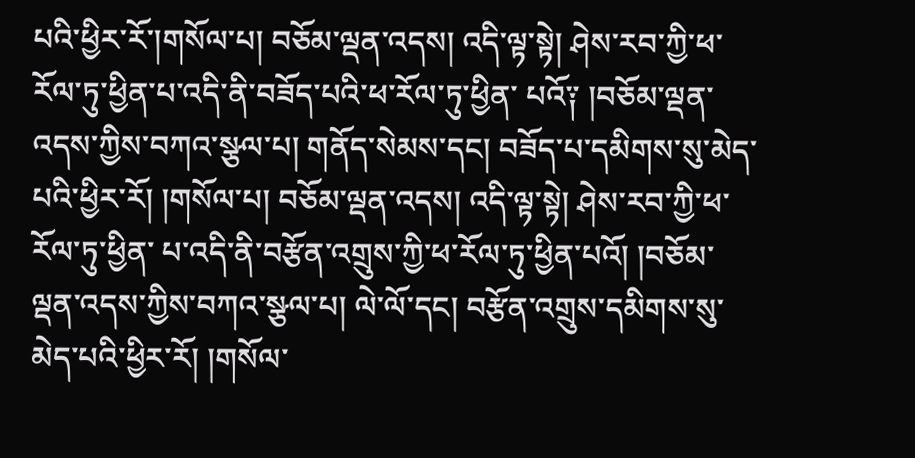པའི་ཕྱིར་རོ་།གསོལ་པ། བཅོམ་ལྡན་འདས། འདི་ལྟ་སྟེ། ཤེས་རབ་ཀྱི་ཕ་རོལ་ཏུ་ཕྱིན་པ་འདི་ནི་བཟོད་པའི་ཕ་རོལ་ཏུ་ཕྱིན་ པའོ༑ །བཅོམ་ལྡན་འདས་ཀྱིས་བཀའ་སྩལ་པ། གནོད་སེམས་དང། བཟོད་པ་དམིགས་སུ་མེད་པའི་ཕྱིར་རོ། །གསོལ་པ། བཅོམ་ལྡན་འདས། འདི་ལྟ་སྟེ། ཤེས་རབ་ཀྱི་ཕ་རོལ་ཏུ་ཕྱིན་ པ་འདི་ནི་བརྩོན་འགྲུས་ཀྱི་ཕ་རོལ་ཏུ་ཕྱིན་པའོ། །བཅོམ་ལྡན་འདས་ཀྱིས་བཀའ་སྩལ་པ། ལེ་ལོ་དང། བརྩོན་འགྲུས་དམིགས་སུ་མེད་པའི་ཕྱིར་རོ། །གསོལ་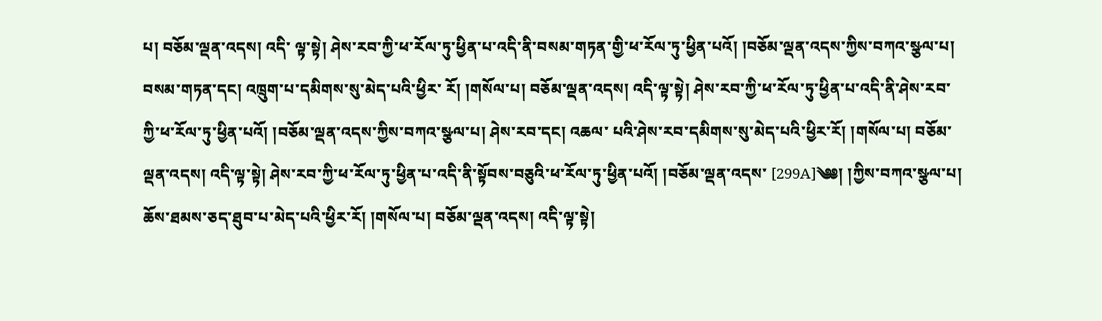པ། བཅོམ་ལྡན་འདས། འདི་ ལྟ་སྟེ། ཤེས་རབ་ཀྱི་ཕ་རོལ་ཏུ་ཕྱིན་པ་འདི་ནི་བསམ་གཏན་གྱི་ཕ་རོལ་ཏུ་ཕྱིན་པའོ། །བཅོམ་ལྡན་འདས་ཀྱིས་བཀའ་སྩལ་པ། བསམ་གཏན་དང། འཁྲུག་པ་དམིགས་སུ་མེད་པའི་ཕྱིར་ རོ། །གསོལ་པ། བཅོམ་ལྡན་འདས། འདི་ལྟ་སྟེ། ཤེས་རབ་ཀྱི་ཕ་རོལ་ཏུ་ཕྱིན་པ་འདི་ནི་ཤེས་རབ་ཀྱི་ཕ་རོལ་ཏུ་ཕྱིན་པའོ། །བཅོམ་ལྡན་འདས་ཀྱིས་བཀའ་སྩལ་པ། ཤེས་རབ་དང། འཆལ་ པའི་ཤེས་རབ་དམིགས་སུ་མེད་པའི་ཕྱིར་རོ། །གསོལ་པ། བཅོམ་ལྡན་འདས། འདི་ལྟ་སྟེ། ཤེས་རབ་ཀྱི་ཕ་རོལ་ཏུ་ཕྱིན་པ་འདི་ནི་སྟོབས་བཅུའི་ཕ་རོལ་ཏུ་ཕྱིན་པའོ། །བཅོམ་ལྡན་འདས་ [299A]༄༅། །ཀྱིས་བཀའ་སྩལ་པ། ཆོས་ཐམས་ཅད་ཐུབ་པ་མེད་པའི་ཕྱིར་རོ། །གསོལ་པ། བཅོམ་ལྡན་འདས། འདི་ལྟ་སྟེ།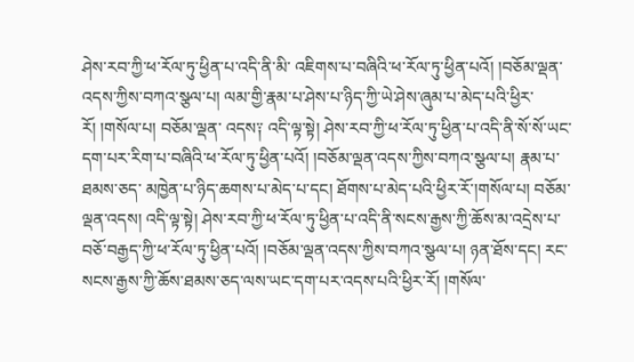ཤེས་རབ་ཀྱི་ཕ་རོལ་ཏུ་ཕྱིན་པ་འདི་ནི་མི་ འཇིགས་པ་བཞིའི་ཕ་རོལ་ཏུ་ཕྱིན་པའོ། །བཅོམ་ལྡན་འདས་ཀྱིས་བཀའ་སྩལ་པ། ལམ་གྱི་རྣམ་པ་ཤེས་པ་ཉིད་ཀྱི་ཡེ་ཤེས་ཞུམ་པ་མེད་པའི་ཕྱིར་རོ། །གསོལ་པ། བཅོམ་ལྡན་ འདས༑ འདི་ལྟ་སྟེ། ཤེས་རབ་ཀྱི་ཕ་རོལ་ཏུ་ཕྱིན་པ་འདི་ནི་སོ་སོ་ཡང་དག་པར་རིག་པ་བཞིའི་ཕ་རོལ་ཏུ་ཕྱིན་པའོ། །བཅོམ་ལྡན་འདས་ཀྱིས་བཀའ་སྩལ་པ། རྣམ་པ་ཐམས་ཅད་ མཁྱེན་པ་ཉིད་ཆགས་པ་མེད་པ་དང། ཐོགས་པ་མེད་པའི་ཕྱིར་རོ་།གསོལ་པ། བཅོམ་ལྡན་འདས། འདི་ལྟ་སྟེ། ཤེས་རབ་ཀྱི་ཕ་རོལ་ཏུ་ཕྱིན་པ་འདི་ནི་སངས་རྒྱས་ཀྱི་ཆོས་མ་འདྲེས་པ་ བཅོ་བརྒྱད་ཀྱི་ཕ་རོལ་ཏུ་ཕྱིན་པའོ། །བཅོམ་ལྡན་འདས་ཀྱིས་བཀའ་སྩལ་པ། ཉན་ཐོས་དང། རང་སངས་རྒྱས་ཀྱི་ཆོས་ཐམས་ཅད་ལས་ཡང་དག་པར་འདས་པའི་ཕྱིར་རོ། །གསོལ་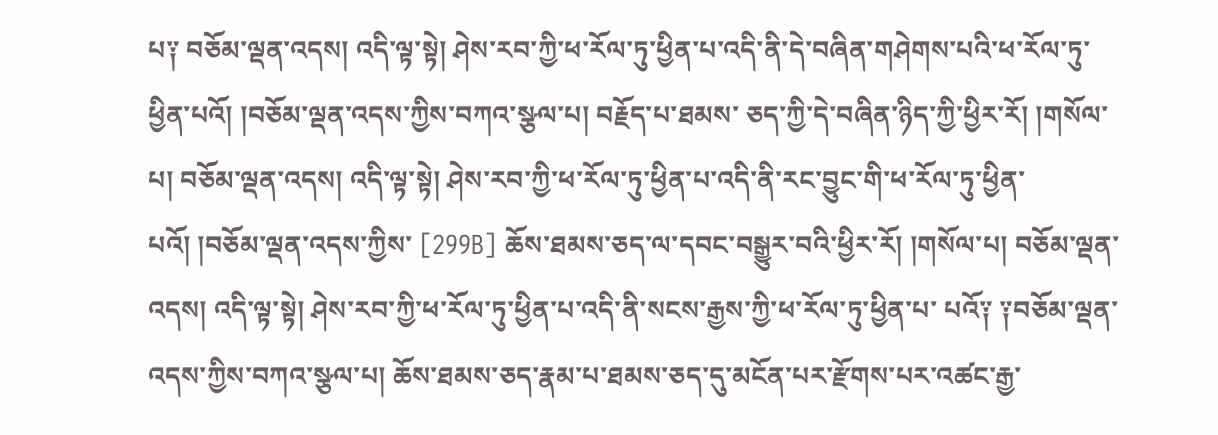པ༑ བཅོམ་ལྡན་འདས། འདི་ལྟ་སྟེ། ཤེས་རབ་ཀྱི་ཕ་རོལ་ཏུ་ཕྱིན་པ་འདི་ནི་དེ་བཞིན་གཤེགས་པའི་ཕ་རོལ་ཏུ་ཕྱིན་པའོ། །བཅོམ་ལྡན་འདས་ཀྱིས་བཀའ་སྩལ་པ། བརྗོད་པ་ཐམས་ ཅད་ཀྱི་དེ་བཞིན་ཉིད་ཀྱི་ཕྱིར་རོ། །གསོལ་པ། བཅོམ་ལྡན་འདས། འདི་ལྟ་སྟེ། ཤེས་རབ་ཀྱི་ཕ་རོལ་ཏུ་ཕྱིན་པ་འདི་ནི་རང་བྱུང་གི་ཕ་རོལ་ཏུ་ཕྱིན་པའོ། །བཅོམ་ལྡན་འདས་ཀྱིས་ [299B] ཆོས་ཐམས་ཅད་ལ་དབང་བསྒྱུར་བའི་ཕྱིར་རོ། །གསོལ་པ། བཅོམ་ལྡན་འདས། འདི་ལྟ་སྟེ། ཤེས་རབ་ཀྱི་ཕ་རོལ་ཏུ་ཕྱིན་པ་འདི་ནི་སངས་རྒྱས་ཀྱི་ཕ་རོལ་ཏུ་ཕྱིན་པ་ པའོ༑ ༑བཅོམ་ལྡན་འདས་ཀྱིས་བཀའ་སྩལ་པ། ཆོས་ཐམས་ཅད་རྣམ་པ་ཐམས་ཅད་དུ་མངོན་པར་རྫོགས་པར་འཚང་རྒྱ་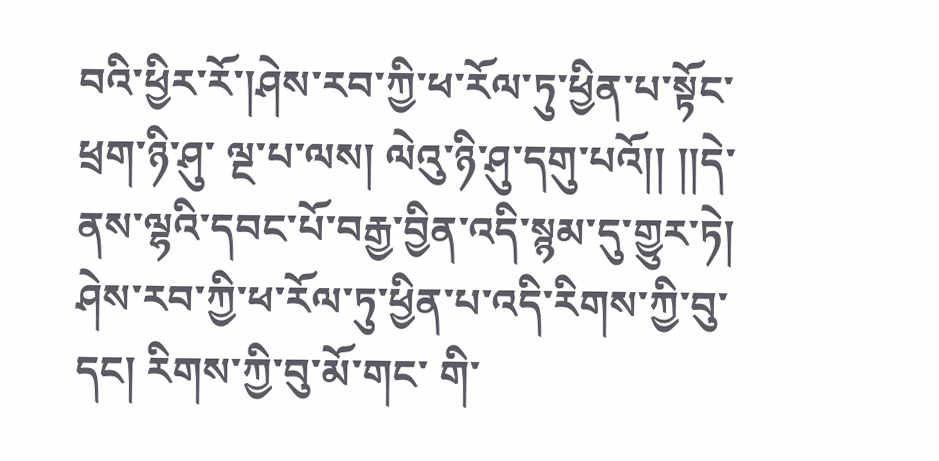བའི་ཕྱིར་རོ་།ཤེས་རབ་ཀྱི་ཕ་རོལ་ཏུ་ཕྱིན་པ་སྟོང་ཕྲག་ཉི་ཤུ་ ལྔ་པ་ལས། ལེའུ་ཉི་ཤུ་དགུ་པའོ།། །།དེ་ནས་ལྷའི་དབང་པོ་བརྒྱ་བྱིན་འདི་སྙམ་དུ་གྱུར་ཏེ། ཤེས་རབ་ཀྱི་ཕ་རོལ་ཏུ་ཕྱིན་པ་འདི་རིགས་ཀྱི་བུ་དང། རིགས་ཀྱི་བུ་མོ་གང་ གི་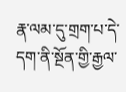རྣ་ལམ་དུ་གྲག་པ་དེ་དག་ནི་སྔོན་གྱི་རྒྱལ་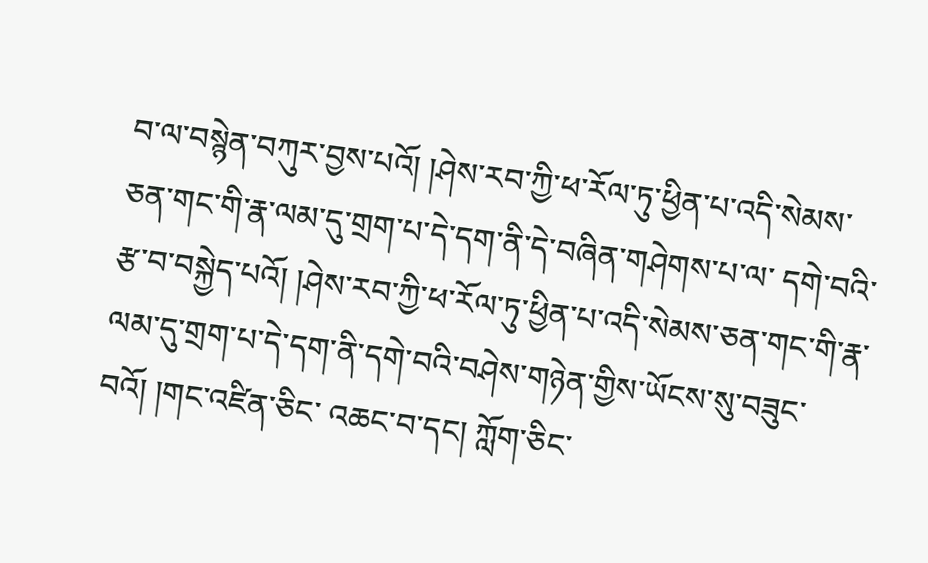བ་ལ་བསྙེན་བཀུར་བྱས་པའོ། །ཤེས་རབ་ཀྱི་ཕ་རོལ་ཏུ་ཕྱིན་པ་འདི་སེམས་ཅན་གང་གི་རྣ་ལམ་དུ་གྲག་པ་དེ་དག་ནི་དེ་བཞིན་གཤེགས་པ་ལ་ དགེ་བའི་རྩ་བ་བསྐྱེད་པའོ། །ཤེས་རབ་ཀྱི་ཕ་རོལ་ཏུ་ཕྱིན་པ་འདི་སེམས་ཅན་གང་གི་རྣ་ལམ་དུ་གྲག་པ་དེ་དག་ནི་དགེ་བའི་བཤེས་གཉེན་གྱིས་ཡོངས་སུ་བཟུང་བའོ། །གང་འཛིན་ཅིང་ འཆང་བ་དང། ཀློག་ཅིང་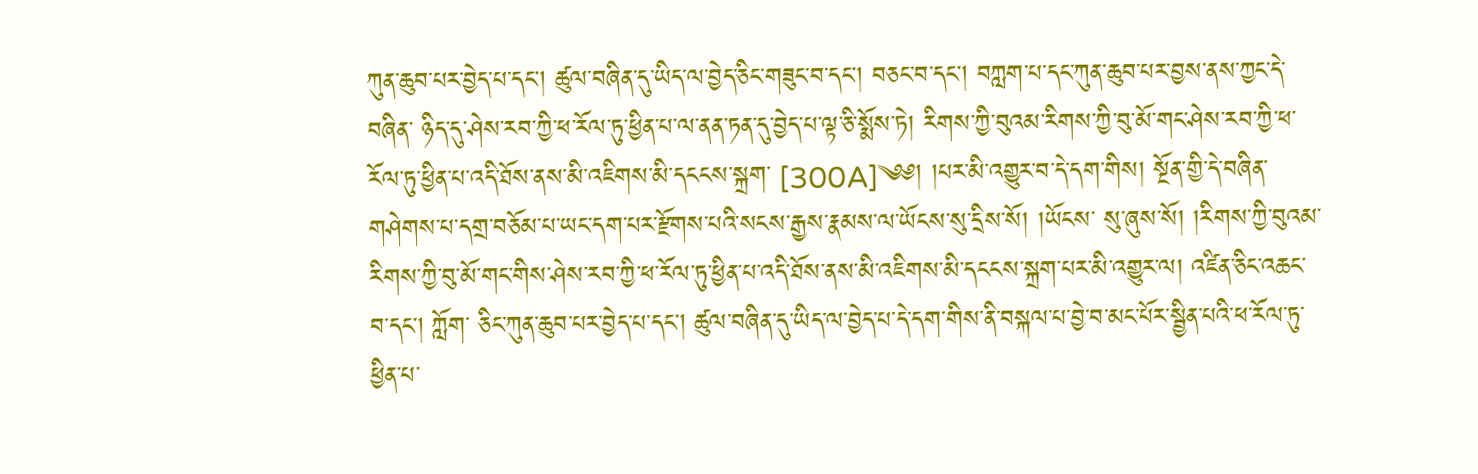ཀུན་ཆུབ་པར་བྱེད་པ་དང། ཚུལ་བཞིན་དུ་ཡིད་ལ་བྱེད་ཅིང་གཟུང་བ་དང། བཅང་བ་དང། བཀླག་པ་དང་ཀུན་ཆུབ་པར་བྱས་ནས་ཀྱང་དེ་བཞིན་ ཉིད་དུ་ཤེས་རབ་ཀྱི་ཕ་རོལ་ཏུ་ཕྱིན་པ་ལ་ནན་ཏན་དུ་བྱེད་པ་ལྟ་ཅི་སྨོས་ཏེ། རིགས་ཀྱི་བུའམ་རིགས་ཀྱི་བུ་མོ་གང་ཤེས་རབ་ཀྱི་ཕ་རོལ་ཏུ་ཕྱིན་པ་འདི་ཐོས་ནས་མི་འཇིགས་མི་དངངས་སྐྲག་ [300A]༄༅། །པར་མི་འགྱུར་བ་དེ་དག་གིས། སྔོན་གྱི་དེ་བཞིན་གཤེགས་པ་དགྲ་བཅོམ་པ་ཡང་དག་པར་རྫོགས་པའི་སངས་རྒྱས་རྣམས་ལ་ཡོངས་སུ་དྲིས་སོ། །ཡོངས་ སུ་ཞུས་སོ། །རིགས་ཀྱི་བུའམ་རིགས་ཀྱི་བུ་མོ་གང་གིས་ཤེས་རབ་ཀྱི་ཕ་རོལ་ཏུ་ཕྱིན་པ་འདི་ཐོས་ནས་མི་འཇིགས་མི་དངངས་སྐྲག་པར་མི་འགྱུར་ལ། འཛིན་ཅིང་འཆང་བ་དང། ཀློག་ ཅིང་ཀུན་ཆུབ་པར་བྱེད་པ་དང། ཚུལ་བཞིན་དུ་ཡིད་ལ་བྱེད་པ་དེ་དག་གིས་ནི་བསྐལ་པ་བྱེ་བ་མང་པོར་སྦྱིན་པའི་ཕ་རོལ་ཏུ་ཕྱིན་པ་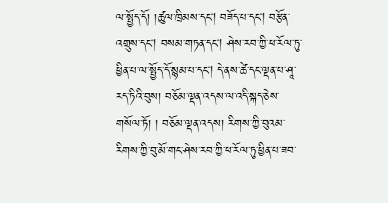ལ་སྤྱོད་དོ། །ཚུལ་ཁྲིམས་དང། བཟོད་པ་དང། བརྩོན་ འགྲུས་དང། བསམ་གཏན་དང། ཤེས་རབ་ཀྱི་ཕ་རོལ་ཏུ་ཕྱིན་པ་ལ་སྤྱོད་དོ་སྙམ་པ་དང། དེ་ནས་ཚེ་དང་ལྡན་པ་ཤཱ་རད་ཏིའི་བུས། བཅོམ་ལྡན་འདས་ལ་འདི་སྐད་ཅེས་གསོལ་ཏོ། ། བཅོམ་ལྡན་འདས། རིགས་ཀྱི་བུའམ་རིགས་ཀྱི་བུ་མོ་གང་ཤེས་རབ་ཀྱི་ཕ་རོལ་ཏུ་ཕྱིན་པ་ཟབ་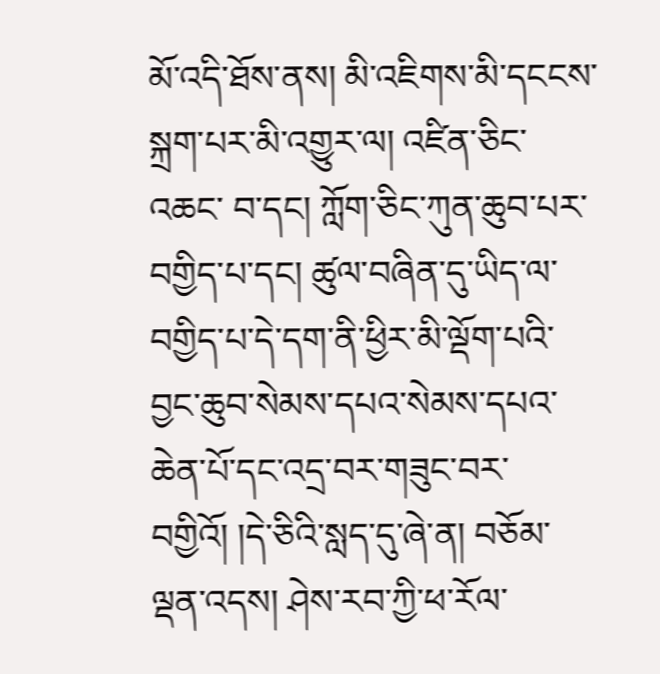མོ་འདི་ཐོས་ནས། མི་འཇིགས་མི་དངངས་སྐྲག་པར་མི་འགྱུར་ལ། འཛིན་ཅིང་འཆང་ བ་དང། ཀློག་ཅིང་ཀུན་ཆུབ་པར་བགྱིད་པ་དང། ཚུལ་བཞིན་དུ་ཡིད་ལ་བགྱིད་པ་དེ་དག་ནི་ཕྱིར་མི་ལྡོག་པའི་བྱང་ཆུབ་སེམས་དཔའ་སེམས་དཔའ་ཆེན་པོ་དང་འདྲ་བར་གཟུང་བར་ བགྱིའོ། །དེ་ཅིའི་སླད་དུ་ཞེ་ན། བཅོམ་ལྡན་འདས། ཤེས་རབ་ཀྱི་ཕ་རོལ་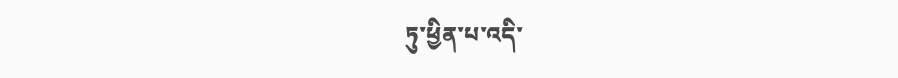ཏུ་ཕྱིན་པ་འདི་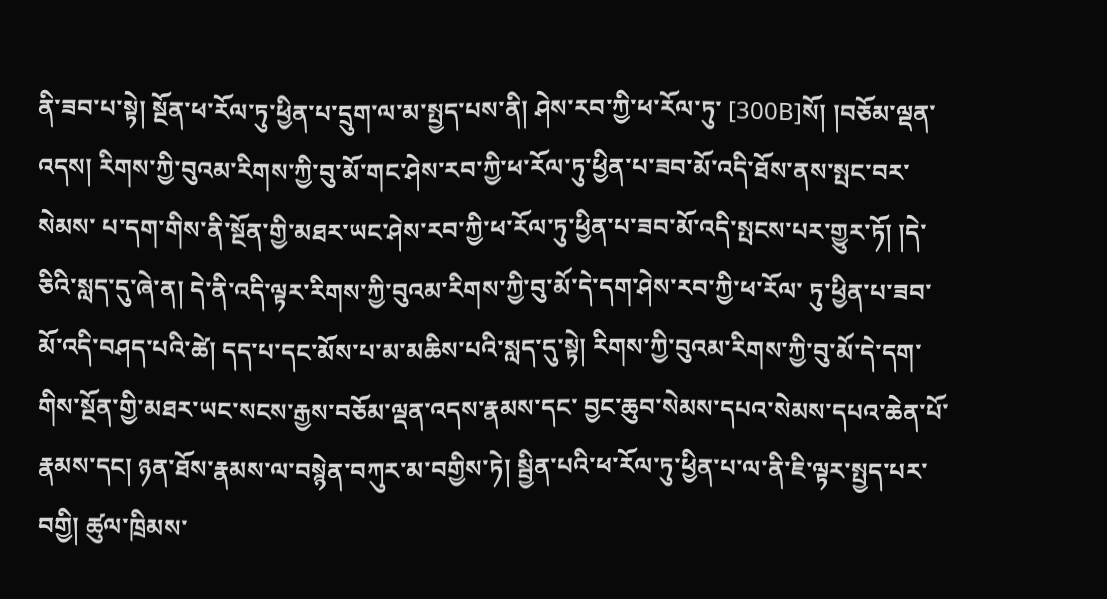ནི་ཟབ་པ་སྟེ། སྔོན་ཕ་རོལ་ཏུ་ཕྱིན་པ་དྲུག་ལ་མ་སྤྱད་པས་ནི། ཤེས་རབ་ཀྱི་ཕ་རོལ་ཏུ་ [300B]སོ། །བཅོམ་ལྡན་འདས། རིགས་ཀྱི་བུའམ་རིགས་ཀྱི་བུ་མོ་གང་ཤེས་རབ་ཀྱི་ཕ་རོལ་ཏུ་ཕྱིན་པ་ཟབ་མོ་འདི་ཐོས་ནས་སྤང་བར་སེམས་ པ་དག་གིས་ནི་སྔོན་གྱི་མཐར་ཡང་ཤེས་རབ་ཀྱི་ཕ་རོལ་ཏུ་ཕྱིན་པ་ཟབ་མོ་འདི་སྤངས་པར་གྱུར་ཏོ། །དེ་ཅིའི་སླད་དུ་ཞེ་ན། དེ་ནི་འདི་ལྟར་རིགས་ཀྱི་བུའམ་རིགས་ཀྱི་བུ་མོ་དེ་དག་ཤེས་རབ་ཀྱི་ཕ་རོལ་ ཏུ་ཕྱིན་པ་ཟབ་མོ་འདི་བཤད་པའི་ཚེ། དད་པ་དང་མོས་པ་མ་མཆིས་པའི་སླད་དུ་སྟེ། རིགས་ཀྱི་བུའམ་རིགས་ཀྱི་བུ་མོ་དེ་དག་གིས་སྔོན་གྱི་མཐར་ཡང་སངས་རྒྱས་བཅོམ་ལྡན་འདས་རྣམས་དང་ བྱང་ཆུབ་སེམས་དཔའ་སེམས་དཔའ་ཆེན་པོ་རྣམས་དང། ཉན་ཐོས་རྣམས་ལ་བསྙེན་བཀུར་མ་བགྱིས་ཏེ། སྦྱིན་པའི་ཕ་རོལ་ཏུ་ཕྱིན་པ་ལ་ནི་ཇི་ལྟར་སྤྱད་པར་བགྱི། ཚུལ་ཁྲིམས་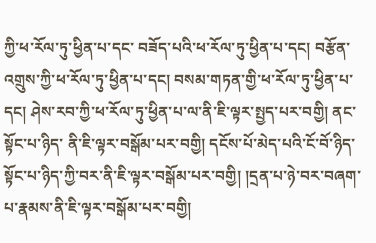ཀྱི་ཕ་རོལ་ཏུ་ཕྱིན་པ་དང་ བཟོད་པའི་ཕ་རོལ་ཏུ་ཕྱིན་པ་དང། བརྩོན་འགྲུས་ཀྱི་ཕ་རོལ་ཏུ་ཕྱིན་པ་དང། བསམ་གཏན་གྱི་ཕ་རོལ་ཏུ་ཕྱིན་པ་དང། ཤེས་རབ་ཀྱི་ཕ་རོལ་ཏུ་ཕྱིན་པ་ལ་ནི་ཇི་ལྟར་སྤྱད་པར་བགྱི། ནང་སྟོང་པ་ཉིད་ ནི་ཇི་ལྟར་བསྒོམ་པར་བགྱི། དངོས་པོ་མེད་པའི་ངོ་བོ་ཉིད་སྟོང་པ་ཉིད་ཀྱི་བར་ནི་ཇི་ལྟར་བསྒོམ་པར་བགྱི། །དྲན་པ་ཉེ་བར་བཞག་པ་རྣམས་ནི་ཇི་ལྟར་བསྒོམ་པར་བགྱི།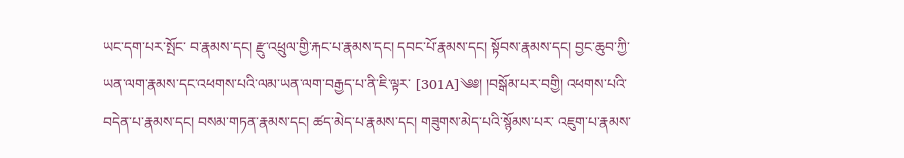ཡང་དག་པར་སྤོང་ བ་རྣམས་དང། རྫུ་འཕྲུལ་གྱི་རྐང་པ་རྣམས་དང། དབང་པོ་རྣམས་དང། སྟོབས་རྣམས་དང། བྱང་ཆུབ་ཀྱི་ཡན་ལག་རྣམས་དང་འཕགས་པའི་ལམ་ཡན་ལག་བརྒྱད་པ་ནི་ཇི་ལྟར་ [301A]༄༅། །བསྒོམ་པར་བགྱི། འཕགས་པའི་བདེན་པ་རྣམས་དང། བསམ་གཏན་རྣམས་དང། ཚད་མེད་པ་རྣམས་དང། གཟུགས་མེད་པའི་སྙོམས་པར་ འཇུག་པ་རྣམས་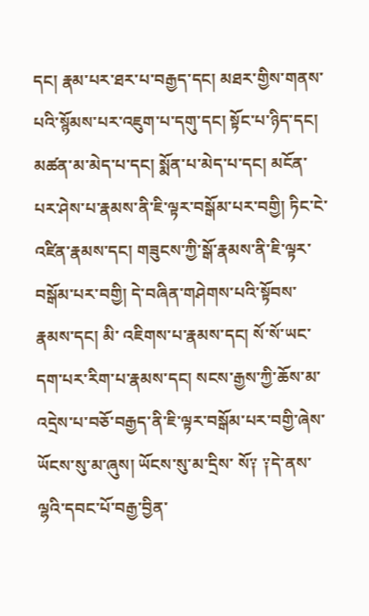དང། རྣམ་པར་ཐར་པ་བརྒྱད་དང། མཐར་གྱིས་གནས་པའི་སྙོམས་པར་འཇུག་པ་དགུ་དང། སྟོང་པ་ཉིད་དང། མཚན་མ་མེད་པ་དང། སྨོན་པ་མེད་པ་དང། མངོན་ པར་ཤེས་པ་རྣམས་ནི་ཇི་ལྟར་བསྒོམ་པར་བགྱི། ཏིང་ངེ་འཛིན་རྣམས་དང། གཟུངས་ཀྱི་སྒོ་རྣམས་ནི་ཇི་ལྟར་བསྒོམ་པར་བགྱི། དེ་བཞིན་གཤེགས་པའི་སྟོབས་རྣམས་དང། མི་ འཇིགས་པ་རྣམས་དང། སོ་སོ་ཡང་དག་པར་རིག་པ་རྣམས་དང། སངས་རྒྱས་ཀྱི་ཆོས་མ་འདྲེས་པ་བཅོ་བརྒྱད་ནི་ཇི་ལྟར་བསྒོམ་པར་བགྱི་ཞེས་ཡོངས་སུ་མ་ཞུས། ཡོངས་སུ་མ་དྲིས་ སོ༑ ༑དེ་ནས་ལྷའི་དབང་པོ་བརྒྱ་བྱིན་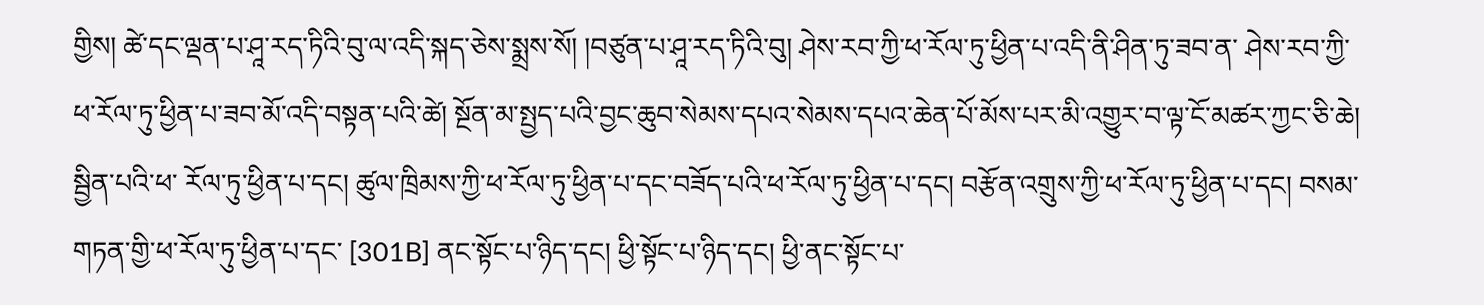གྱིས། ཚེ་དང་ལྡན་པ་ཤཱ་རད་ཏིའི་བུ་ལ་འདི་སྐད་ཅེས་སྨྲས་སོ། །བཙུན་པ་ཤཱ་རད་ཏིའི་བུ། ཤེས་རབ་ཀྱི་ཕ་རོལ་ཏུ་ཕྱིན་པ་འདི་ནི་ཤིན་ཏུ་ཟབ་ན་ ཤེས་རབ་ཀྱི་ཕ་རོལ་ཏུ་ཕྱིན་པ་ཟབ་མོ་འདི་བསྟན་པའི་ཚེ། སྔོན་མ་སྤྱད་པའི་བྱང་ཆུབ་སེམས་དཔའ་སེམས་དཔའ་ཆེན་པོ་མོས་པར་མི་འགྱུར་བ་ལྟ་ངོ་མཚར་ཀྱང་ཅི་ཆེ། སྦྱིན་པའི་ཕ་ རོལ་ཏུ་ཕྱིན་པ་དང། ཚུལ་ཁྲིམས་ཀྱི་ཕ་རོལ་ཏུ་ཕྱིན་པ་དང་བཟོད་པའི་ཕ་རོལ་ཏུ་ཕྱིན་པ་དང། བརྩོན་འགྲུས་ཀྱི་ཕ་རོལ་ཏུ་ཕྱིན་པ་དང། བསམ་གཏན་གྱི་ཕ་རོལ་ཏུ་ཕྱིན་པ་དང་ [301B] ནང་སྟོང་པ་ཉིད་དང། ཕྱི་སྟོང་པ་ཉིད་དང། ཕྱི་ནང་སྟོང་པ་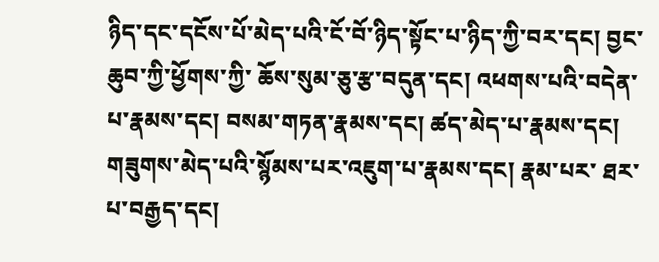ཉིད་དང་དངོས་པོ་མེད་པའི་ངོ་བོ་ཉིད་སྟོང་པ་ཉིད་ཀྱི་བར་དང། བྱང་ཆུབ་ཀྱི་ཕྱོགས་ཀྱི་ ཆོས་སུམ་ཅུ་རྩ་བདུན་དང། འཕགས་པའི་བདེན་པ་རྣམས་དང། བསམ་གཏན་རྣམས་དང། ཚད་མེད་པ་རྣམས་དང། གཟུགས་མེད་པའི་སྙོམས་པར་འཇུག་པ་རྣམས་དང། རྣམ་པར་ ཐར་པ་བརྒྱད་དང།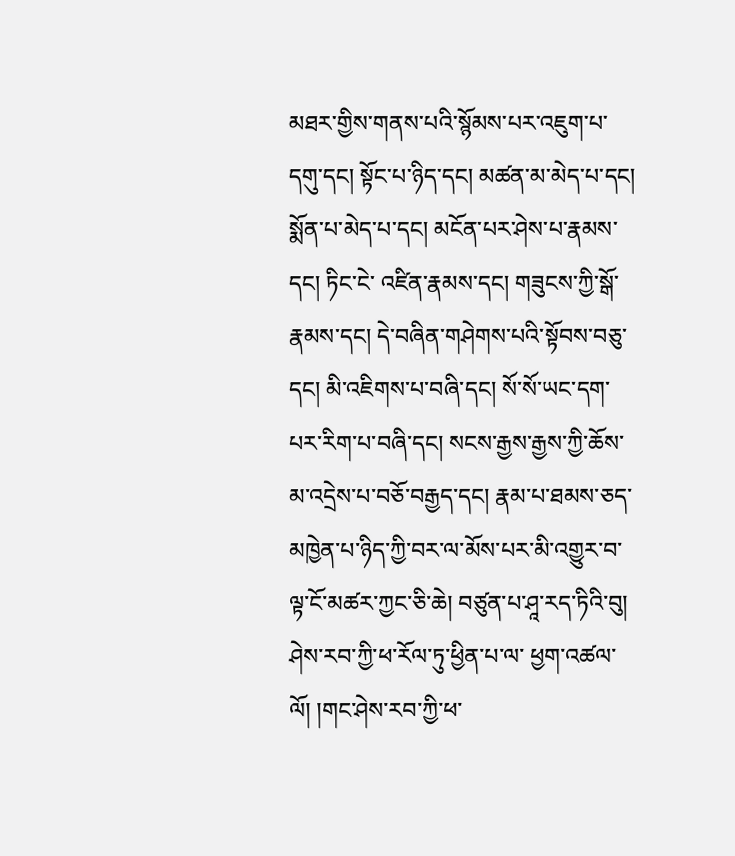མཐར་གྱིས་གནས་པའི་སྙོམས་པར་འཇུག་པ་དགུ་དང། སྟོང་པ་ཉིད་དང། མཚན་མ་མེད་པ་དང། སྨོན་པ་མེད་པ་དང། མངོན་པར་ཤེས་པ་རྣམས་དང། ཏིང་ངེ་ འཛིན་རྣམས་དང། གཟུངས་ཀྱི་སྒོ་རྣམས་དང། དེ་བཞིན་གཤེགས་པའི་སྟོབས་བཅུ་དང། མི་འཇིགས་པ་བཞི་དང། སོ་སོ་ཡང་དག་པར་རིག་པ་བཞི་དང། སངས་རྒྱས་རྒྱས་ཀྱི་ཆོས་ མ་འདྲེས་པ་བཅོ་བརྒྱད་དང། རྣམ་པ་ཐམས་ཅད་མཁྱེན་པ་ཉིད་ཀྱི་བར་ལ་མོས་པར་མི་འགྱུར་བ་ལྟ་ངོ་མཚར་ཀྱང་ཅི་ཆེ། བཙུན་པ་ཤཱ་རད་ཏིའི་བུ། ཤེས་རབ་ཀྱི་ཕ་རོལ་ཏུ་ཕྱིན་པ་ལ་ ཕྱག་འཚལ་ལོ། །གང་ཤེས་རབ་ཀྱི་ཕ་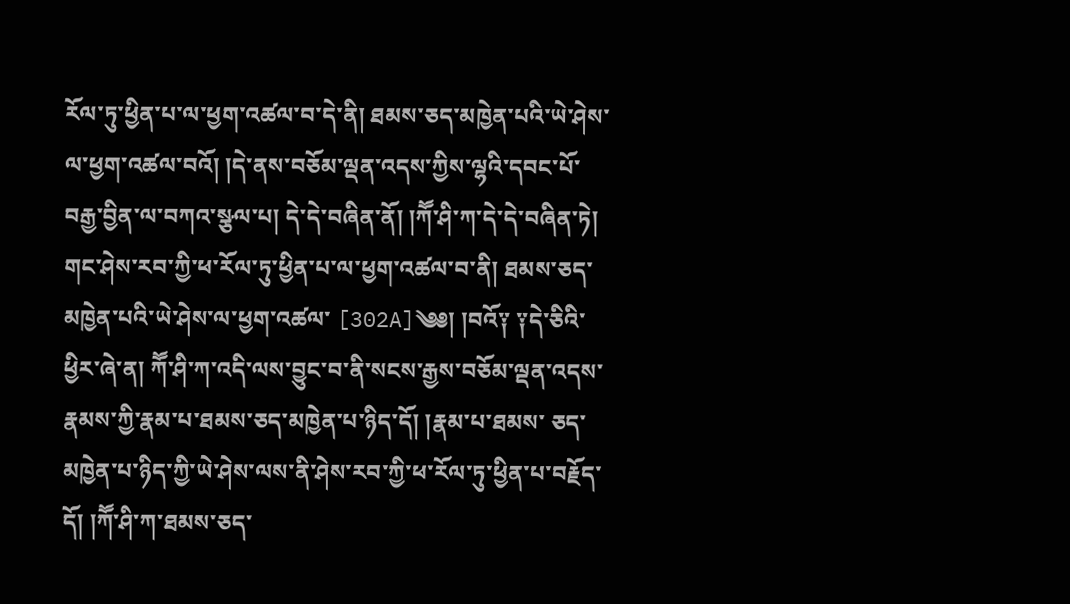རོལ་ཏུ་ཕྱིན་པ་ལ་ཕྱག་འཚལ་བ་དེ་ནི། ཐམས་ཅད་མཁྱེན་པའི་ཡེ་ཤེས་ལ་ཕྱག་འཚལ་བའོ། །དེ་ནས་བཅོམ་ལྡན་འདས་ཀྱིས་ལྷའི་དབང་པོ་ བརྒྱ་བྱིན་ལ་བཀའ་སྩལ་པ། དེ་དེ་བཞིན་ནོ། །ཀཽ་ཤི་ཀ་དེ་དེ་བཞིན་ཏེ། གང་ཤེས་རབ་ཀྱི་ཕ་རོལ་ཏུ་ཕྱིན་པ་ལ་ཕྱག་འཚལ་བ་ནི། ཐམས་ཅད་མཁྱེན་པའི་ཡེ་ཤེས་ལ་ཕྱག་འཚལ་ [302A]༄༅། །བའོ༑ ༑དེ་ཅིའི་ཕྱིར་ཞེ་ན། ཀཽ་ཤི་ཀ་འདི་ལས་བྱུང་བ་ནི་སངས་རྒྱས་བཅོམ་ལྡན་འདས་རྣམས་ཀྱི་རྣམ་པ་ཐམས་ཅད་མཁྱེན་པ་ཉིད་དོ། །རྣམ་པ་ཐམས་ ཅད་མཁྱེན་པ་ཉིད་ཀྱི་ཡེ་ཤེས་ལས་ནི་ཤེས་རབ་ཀྱི་ཕ་རོལ་ཏུ་ཕྱིན་པ་བརྗོད་དོ། །ཀཽ་ཤི་ཀ་ཐམས་ཅད་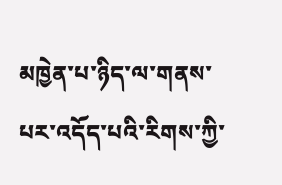མཁྱེན་པ་ཉིད་ལ་གནས་པར་འདོད་པའི་རིགས་ཀྱི་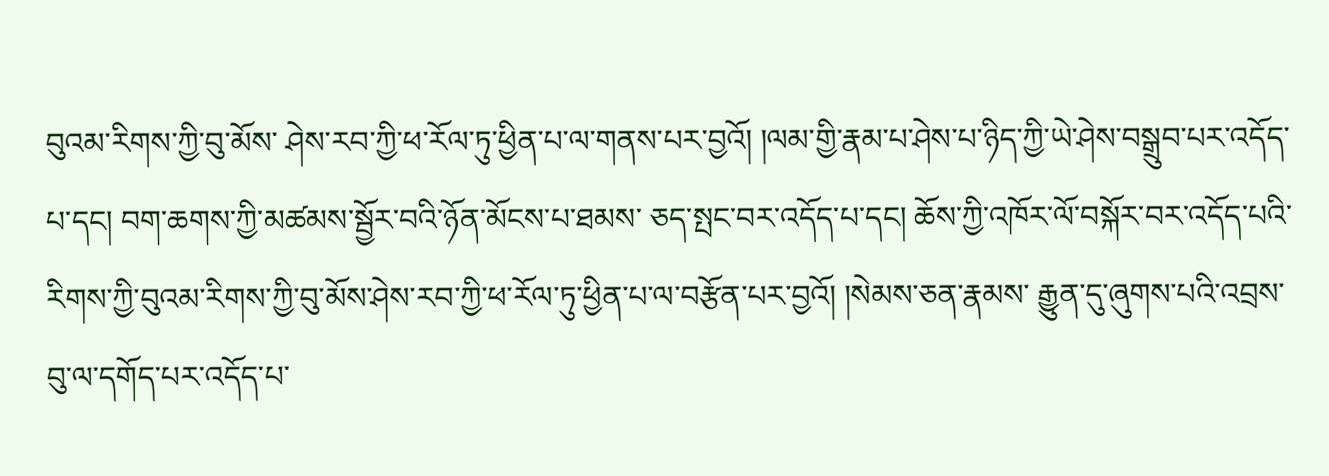བུའམ་རིགས་ཀྱི་བུ་མོས་ ཤེས་རབ་ཀྱི་ཕ་རོལ་ཏུ་ཕྱིན་པ་ལ་གནས་པར་བྱའོ། །ལམ་གྱི་རྣམ་པ་ཤེས་པ་ཉིད་ཀྱི་ཡེ་ཤེས་བསྒྲུབ་པར་འདོད་པ་དང། བག་ཆགས་ཀྱི་མཚམས་སྦྱོར་བའི་ཉོན་མོངས་པ་ཐམས་ ཅད་སྤང་བར་འདོད་པ་དང། ཆོས་ཀྱི་འཁོར་ལོ་བསྐོར་བར་འདོད་པའི་རིགས་ཀྱི་བུའམ་རིགས་ཀྱི་བུ་མོས་ཤེས་རབ་ཀྱི་ཕ་རོལ་ཏུ་ཕྱིན་པ་ལ་བརྩོན་པར་བྱའོ། །སེམས་ཅན་རྣམས་ རྒྱུན་དུ་ཞུགས་པའི་འབྲས་བུ་ལ་དགོད་པར་འདོད་པ་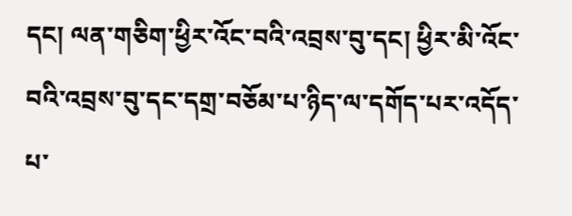དང། ལན་གཅིག་ཕྱིར་འོང་བའི་འབྲས་བུ་དང། ཕྱིར་མི་འོང་བའི་འབྲས་བུ་དང་དགྲ་བཅོམ་པ་ཉིད་ལ་དགོད་པར་འདོད་པ་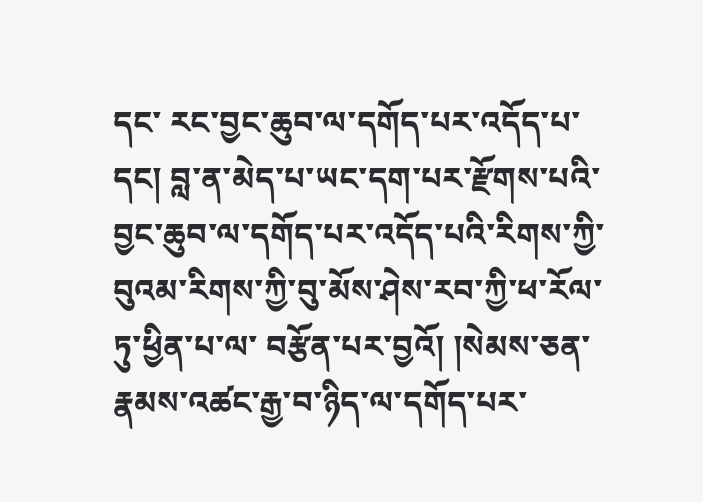དང་ རང་བྱང་ཆུབ་ལ་དགོད་པར་འདོད་པ་དང། བླ་ན་མེད་པ་ཡང་དག་པར་རྫོགས་པའི་བྱང་ཆུབ་ལ་དགོད་པར་འདོད་པའི་རིགས་ཀྱི་བུའམ་རིགས་ཀྱི་བུ་མོས་ཤེས་རབ་ཀྱི་ཕ་རོལ་ཏུ་ཕྱིན་པ་ལ་ བརྩོན་པར་བྱའོ། །སེམས་ཅན་རྣམས་འཚང་རྒྱ་བ་ཉིད་ལ་དགོད་པར་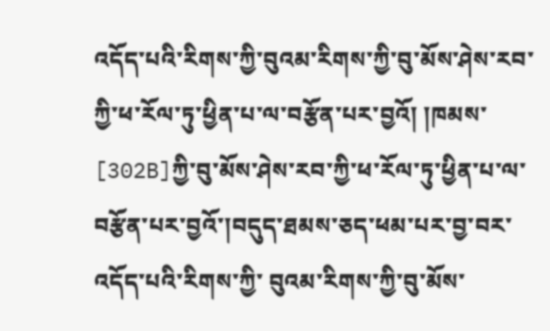འདོད་པའི་རིགས་ཀྱི་བུའམ་རིགས་ཀྱི་བུ་མོས་ཤེས་རབ་ཀྱི་ཕ་རོལ་ཏུ་ཕྱིན་པ་ལ་བརྩོན་པར་བྱའོ། །ཁམས་ [302B]ཀྱི་བུ་མོས་ཤེས་རབ་ཀྱི་ཕ་རོལ་ཏུ་ཕྱིན་པ་ལ་བརྩོན་པར་བྱའོ་།བདུད་ཐམས་ཅད་ཕམ་པར་བྱ་བར་འདོད་པའི་རིགས་ཀྱི་ བུའམ་རིགས་ཀྱི་བུ་མོས་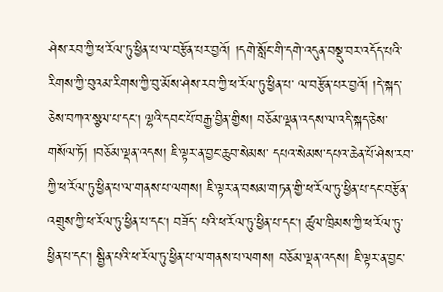ཤེས་རབ་ཀྱི་ཕ་རོལ་ཏུ་ཕྱིན་པ་ལ་བརྩོན་པར་བྱའོ། །དགེ་སློང་གི་དགེ་འདུན་བསྡུ་བར་འདོད་པའི་རིགས་ཀྱི་བུའམ་རིགས་ཀྱི་བུ་མོས་ཤེས་རབ་ཀྱི་ཕ་རོལ་ཏུ་ཕྱིན་པ་ ལ་བརྩོན་པར་བྱའོ། །དེ་སྐད་ཅེས་བཀའ་སྩལ་པ་དང། ལྷའི་དབང་པོ་བརྒྱ་བྱིན་གྱིས། བཅོམ་ལྡན་འདས་ལ་འདི་སྐད་ཅེས་གསོལ་ཏོ། །བཅོམ་ལྡན་འདས། ཇི་ལྟར་ན་བྱང་ཆུབ་སེམས་ དཔའ་སེམས་དཔའ་ཆེན་པོ་ཤེས་རབ་ཀྱི་ཕ་རོལ་ཏུ་ཕྱིན་པ་ལ་གནས་པ་ལགས། ཇི་ལྟར་ན་བསམ་གཏན་གྱི་ཕ་རོལ་ཏུ་ཕྱིན་པ་དང་བརྩོན་འགྲུས་ཀྱི་ཕ་རོལ་ཏུ་ཕྱིན་པ་དང། བཟོད་ པའི་ཕ་རོལ་ཏུ་ཕྱིན་པ་དང། ཚུལ་ཁྲིམས་ཀྱི་ཕ་རོལ་ཏུ་ཕྱིན་པ་དང། སྦྱིན་པའི་ཕ་རོལ་ཏུ་ཕྱིན་པ་ལ་གནས་པ་ལགས། བཅོམ་ལྡན་འདས། ཇི་ལྟར་ན་བྱང་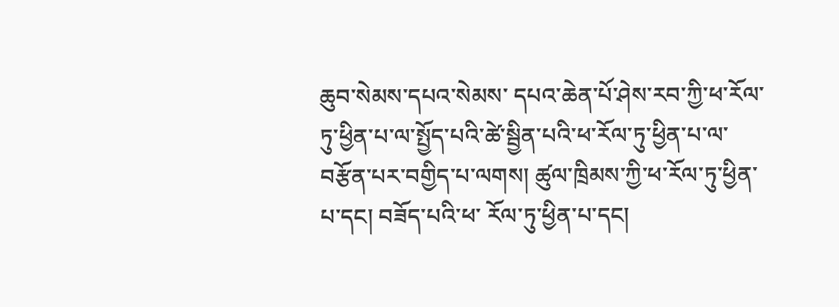ཆུབ་སེམས་དཔའ་སེམས་ དཔའ་ཆེན་པོ་ཤེས་རབ་ཀྱི་ཕ་རོལ་ཏུ་ཕྱིན་པ་ལ་སྤྱོད་པའི་ཚེ་སྦྱིན་པའི་ཕ་རོལ་ཏུ་ཕྱིན་པ་ལ་བརྩོན་པར་བགྱིད་པ་ལགས། ཚུལ་ཁྲིམས་ཀྱི་ཕ་རོལ་ཏུ་ཕྱིན་པ་དང། བཟོད་པའི་ཕ་ རོལ་ཏུ་ཕྱིན་པ་དང།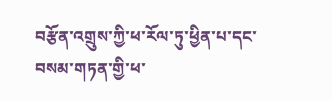བརྩོན་འགྲུས་ཀྱི་ཕ་རོལ་ཏུ་ཕྱིན་པ་དང་བསམ་གཏན་གྱི་ཕ་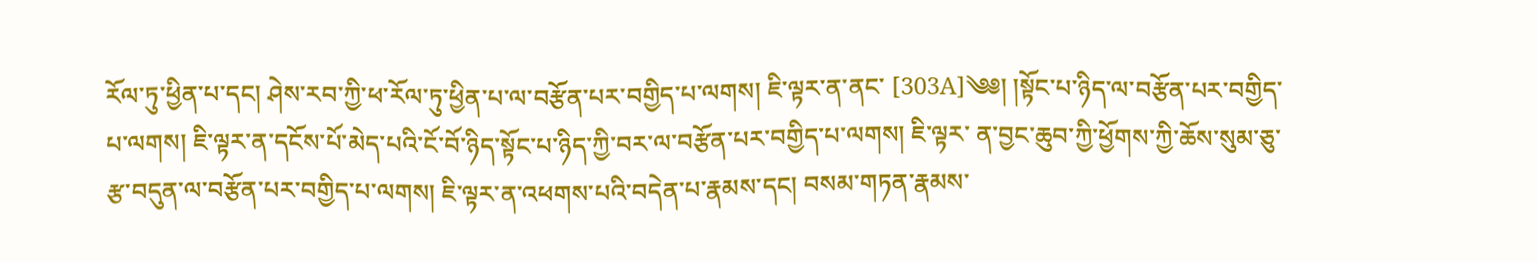རོལ་ཏུ་ཕྱིན་པ་དང། ཤེས་རབ་ཀྱི་ཕ་རོལ་ཏུ་ཕྱིན་པ་ལ་བརྩོན་པར་བགྱིད་པ་ལགས། ཇི་ལྟར་ན་ནང་ [303A]༄༅། །སྟོང་པ་ཉིད་ལ་བརྩོན་པར་བགྱིད་པ་ལགས། ཇི་ལྟར་ན་དངོས་པོ་མེད་པའི་ངོ་བོ་ཉིད་སྟོང་པ་ཉིད་ཀྱི་བར་ལ་བརྩོན་པར་བགྱིད་པ་ལགས། ཇི་ལྟར་ ན་བྱང་ཆུབ་ཀྱི་ཕྱོགས་ཀྱི་ཆོས་སུམ་ཅུ་རྩ་བདུན་ལ་བརྩོན་པར་བགྱིད་པ་ལགས། ཇི་ལྟར་ན་འཕགས་པའི་བདེན་པ་རྣམས་དང། བསམ་གཏན་རྣམས་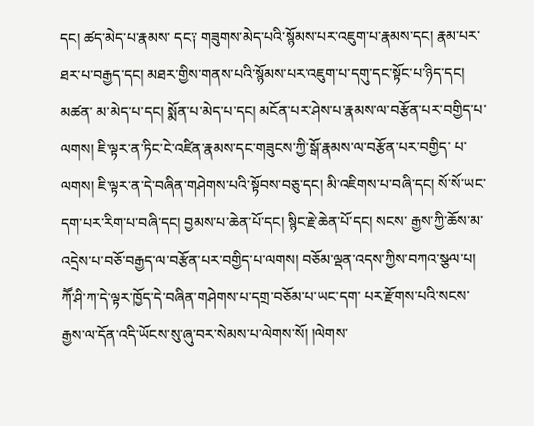དང། ཚད་མེད་པ་རྣམས་ དང༑ གཟུགས་མེད་པའི་སྙོམས་པར་འཇུག་པ་རྣམས་དང། རྣམ་པར་ཐར་པ་བརྒྱད་དང། མཐར་གྱིས་གནས་པའི་སྙོམས་པར་འཇུག་པ་དགུ་དང་སྟོང་པ་ཉིད་དང། མཚན་ མ་མེད་པ་དང། སྨོན་པ་མེད་པ་དང། མངོན་པར་ཤེས་པ་རྣམས་ལ་བརྩོན་པར་བགྱིད་པ་ལགས། ཇི་ལྟར་ན་ཏིང་ངེ་འཛིན་རྣམས་དང་གཟུངས་ཀྱི་སྒོ་རྣམས་ལ་བརྩོན་པར་བགྱིད་ པ་ལགས། ཇི་ལྟར་ན་དེ་བཞིན་གཤེགས་པའི་སྟོབས་བཅུ་དང། མི་འཇིགས་པ་བཞི་དང། སོ་སོ་ཡང་དག་པར་རིག་པ་བཞི་དང། བྱམས་པ་ཆེན་པོ་དང། སྙིང་རྗེ་ཆེན་པོ་དང། སངས་ རྒྱས་ཀྱི་ཆོས་མ་འདྲེས་པ་བཅོ་བརྒྱད་ལ་བརྩོན་པར་བགྱིད་པ་ལགས། བཅོམ་ལྡན་འདས་ཀྱིས་བཀའ་སྩལ་པ། ཀཽ་ཤི་ཀ་དེ་ལྟར་ཁྱོད་དེ་བཞིན་གཤེགས་པ་དགྲ་བཅོམ་པ་ཡང་དག་ པར་རྫོགས་པའི་སངས་རྒྱས་ལ་དོན་འདི་ཡོངས་སུ་ཞུ་བར་སེམས་པ་ལེགས་སོ། །ལེགས་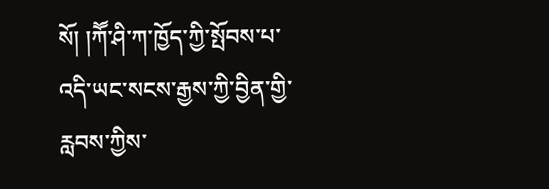སོ། །ཀཽ་ཤི་ཀ་ཁྱོད་ཀྱི་སྤོབས་པ་འདི་ཡང་སངས་རྒྱས་ཀྱི་བྱིན་གྱི་རླབས་ཀྱིས་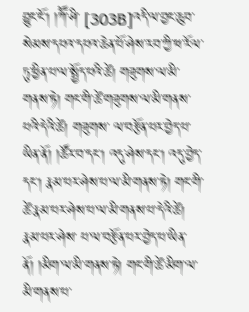བྱུང་ངོ། །ཀཽ་ཤི་ [303B]འདི་ལ་བྱང་ཆུབ་སེམས་དཔའ་དཔའ་ཆེན་པོ་ཤེས་རབ་ཀྱི་ཕ་རོལ་ཏུ་ཕྱིན་པ་ལ་སྤྱོད་པའི་ཚེ། གཟུགས་ལ་མི་གནས་ཏེ། གང་གི་ཚེ་གཟུགས་ལ་མི་གནས་པའི་དེའི་ཚེ། གཟུགས་ ལ་བརྩོན་པར་བྱེད་པ་ཡིན་ནོ། །ཚོར་བ་དང། འདུ་ཤེས་དང། འདུ་བྱེད་དང། རྣམ་པར་ཤེས་པ་ལ་མི་གནས་ཏེ། གང་གི་ཚེ་རྣམ་པར་ཤེས་པ་ལ་མི་གནས་པ་དེའི་ཚེ། རྣམ་པར་ཤེས་ པ་ལ་བརྩོན་པར་བྱེད་པ་ཡིན་ནོ། །མིག་ལ་མི་གནས་ཏེ། གང་གི་ཚེ་མིག་ལ་མི་གནས་པ་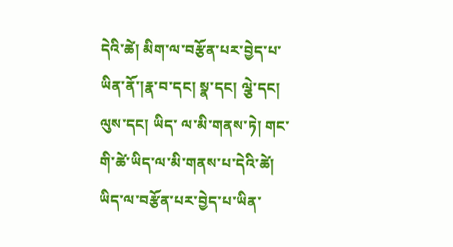དེའི་ཚེ། མིག་ལ་བརྩོན་པར་བྱེད་པ་ཡིན་ནོ་།རྣ་བ་དང། སྣ་དང། ལྕེ་དང། ལུས་དང། ཡིད་ ལ་མི་གནས་ཏེ། གང་གི་ཚེ་ཡིད་ལ་མི་གནས་པ་དེའི་ཚེ། ཡིད་ལ་བརྩོན་པར་བྱེད་པ་ཡིན་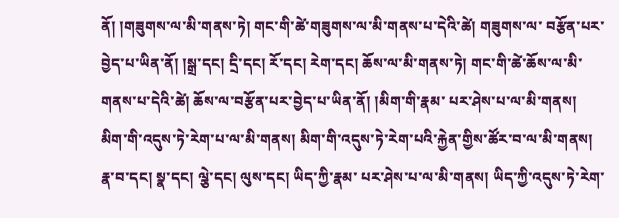ནོ། །གཟུགས་ལ་མི་གནས་ཏེ། གང་གི་ཚེ་གཟུགས་ལ་མི་གནས་པ་དེའི་ཚེ། གཟུགས་ལ་ བརྩོན་པར་བྱེད་པ་ཡིན་ནོ། །སྒྲ་དང། དྲི་དང། རོ་དང། རེག་དང། ཆོས་ལ་མི་གནས་ཏེ། གང་གི་ཚེ་ཆོས་ལ་མི་གནས་པ་དེའི་ཚེ། ཆོས་ལ་བརྩོན་པར་བྱེད་པ་ཡིན་ནོ། །མིག་གི་རྣམ་ པར་ཤེས་པ་ལ་མི་གནས། མིག་གི་འདུས་ཏེ་རེག་པ་ལ་མི་གནས། མིག་གི་འདུས་ཏེ་རེག་པའི་རྐྱེན་གྱིས་ཚོར་བ་ལ་མི་གནས། རྣ་བ་དང། སྣ་དང། ལྕེ་དང། ལུས་དང། ཡིད་ཀྱི་རྣམ་ པར་ཤེས་པ་ལ་མི་གནས། ཡིད་ཀྱི་འདུས་ཏེ་རེག་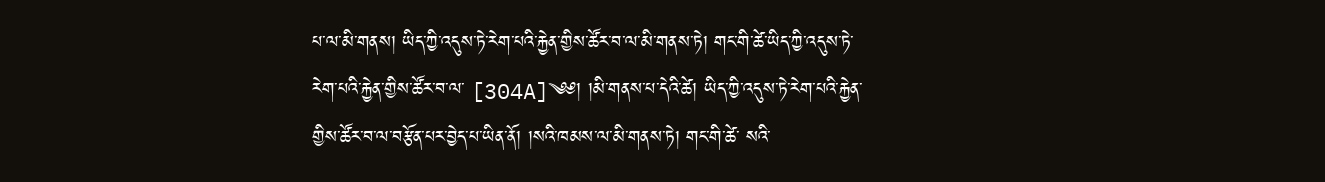པ་ལ་མི་གནས། ཡིད་ཀྱི་འདུས་ཏེ་རེག་པའི་རྐྱེན་གྱིས་ཚོར་བ་ལ་མི་གནས་ཏེ། གང་གི་ཚེ་ཡིད་ཀྱི་འདུས་ཏེ་རེག་པའི་རྐྱེན་གྱིས་ཚོར་བ་ལ་ [304A]༄༅། །མི་གནས་པ་དེའི་ཚེ། ཡིད་ཀྱི་འདུས་ཏེ་རེག་པའི་རྐྱེན་གྱིས་ཚོར་བ་ལ་བརྩོན་པར་བྱེད་པ་ཡིན་ནོ། །སའི་ཁམས་ལ་མི་གནས་ཏེ། གང་གི་ཚེ་ སའི་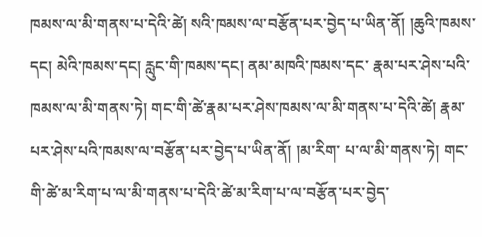ཁམས་ལ་མི་གནས་པ་དེའི་ཚེ། སའི་ཁམས་ལ་བརྩོན་པར་བྱེད་པ་ཡིན་ནོ། །ཆུའི་ཁམས་དང། མེའི་ཁམས་དང། རླུང་གི་ཁམས་དང། ནམ་མཁའི་ཁམས་དང་ རྣམ་པར་ཤེས་པའི་ཁམས་ལ་མི་གནས་ཏེ། གང་གི་ཚེ་རྣམ་པར་ཤེས་ཁམས་ལ་མི་གནས་པ་དེའི་ཚེ། རྣམ་པར་ཤེས་པའི་ཁམས་ལ་བརྩོན་པར་བྱེད་པ་ཡིན་ནོ། །མ་རིག་ པ་ལ་མི་གནས་ཏེ། གང་གི་ཚེ་མ་རིག་པ་ལ་མི་གནས་པ་དེའི་ཚེ་མ་རིག་པ་ལ་བརྩོན་པར་བྱེད་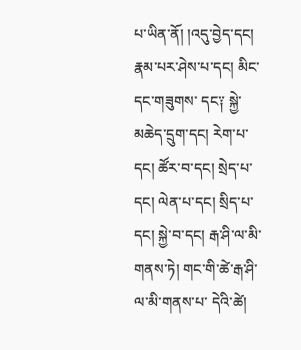པ་ཡིན་ནོ། །འདུ་བྱེད་དང། རྣམ་པར་ཤེས་པ་དང། མིང་དང་གཟུགས་ དང༑ སྐྱེ་མཆེད་དྲུག་དང། རེག་པ་དང། ཚོར་བ་དང། སྲེད་པ་དང། ལེན་པ་དང། སྲིད་པ་དང། སྐྱེ་བ་དང། རྒ་ཤི་ལ་མི་གནས་ཏེ། གང་གི་ཚེ་རྒ་ཤི་ལ་མི་གནས་པ་ དེའི་ཚེ།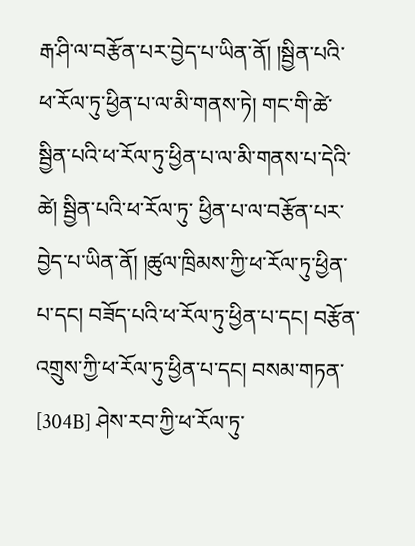རྒ་ཤི་ལ་བརྩོན་པར་བྱེད་པ་ཡིན་ནོ། །སྦྱིན་པའི་ཕ་རོལ་ཏུ་ཕྱིན་པ་ལ་མི་གནས་ཏེ། གང་གི་ཚེ་སྦྱིན་པའི་ཕ་རོལ་ཏུ་ཕྱིན་པ་ལ་མི་གནས་པ་དེའི་ཚེ། སྦྱིན་པའི་ཕ་རོལ་ཏུ་ ཕྱིན་པ་ལ་བརྩོན་པར་བྱེད་པ་ཡིན་ནོ། །ཚུལ་ཁྲིམས་ཀྱི་ཕ་རོལ་ཏུ་ཕྱིན་པ་དང། བཟོད་པའི་ཕ་རོལ་ཏུ་ཕྱིན་པ་དང། བརྩོན་འགྲུས་ཀྱི་ཕ་རོལ་ཏུ་ཕྱིན་པ་དང། བསམ་གཏན་ [304B] ཤེས་རབ་ཀྱི་ཕ་རོལ་ཏུ་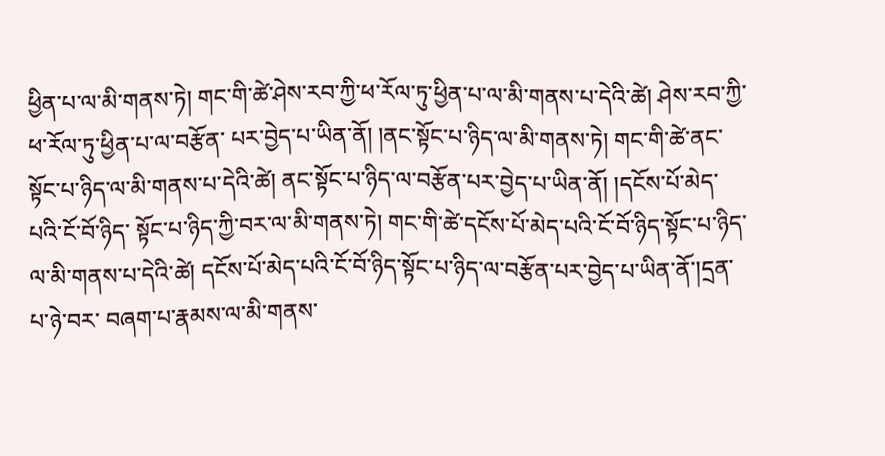ཕྱིན་པ་ལ་མི་གནས་ཏེ། གང་གི་ཚེ་ཤེས་རབ་ཀྱི་ཕ་རོལ་ཏུ་ཕྱིན་པ་ལ་མི་གནས་པ་དེའི་ཚེ། ཤེས་རབ་ཀྱི་ཕ་རོལ་ཏུ་ཕྱིན་པ་ལ་བརྩོན་ པར་བྱེད་པ་ཡིན་ནོ། །ནང་སྟོང་པ་ཉིད་ལ་མི་གནས་ཏེ། གང་གི་ཚེ་ནང་སྟོང་པ་ཉིད་ལ་མི་གནས་པ་དེའི་ཚེ། ནང་སྟོང་པ་ཉིད་ལ་བརྩོན་པར་བྱེད་པ་ཡིན་ནོ། །དངོས་པོ་མེད་པའི་ངོ་བོ་ཉིད་ སྟོང་པ་ཉིད་ཀྱི་བར་ལ་མི་གནས་ཏེ། གང་གི་ཚེ་དངོས་པོ་མེད་པའི་ངོ་བོ་ཉིད་སྟོང་པ་ཉིད་ལ་མི་གནས་པ་དེའི་ཚེ། དངོས་པོ་མེད་པའི་ངོ་བོ་ཉིད་སྟོང་པ་ཉིད་ལ་བརྩོན་པར་བྱེད་པ་ཡིན་ནོ་།དྲན་པ་ཉེ་བར་ བཞག་པ་རྣམས་ལ་མི་གནས་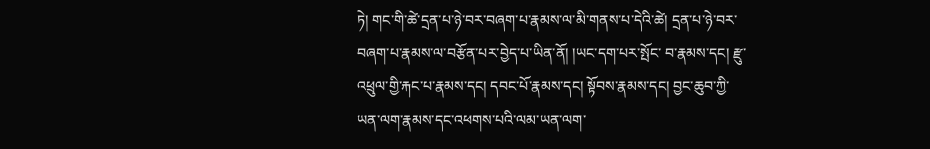ཏེ། གང་གི་ཚེ་དྲན་པ་ཉེ་བར་བཞག་པ་རྣམས་ལ་མི་གནས་པ་དེའི་ཚེ། དྲན་པ་ཉེ་བར་བཞག་པ་རྣམས་ལ་བརྩོན་པར་བྱེད་པ་ཡིན་ནོ། །ཡང་དག་པར་སྤོང་ བ་རྣམས་དང། རྫུ་འཕྲུལ་གྱི་རྐང་པ་རྣམས་དང། དབང་པོ་རྣམས་དང། སྟོབས་རྣམས་དང། བྱང་ཆུབ་ཀྱི་ཡན་ལག་རྣམས་དང་འཕགས་པའི་ལམ་ཡན་ལག་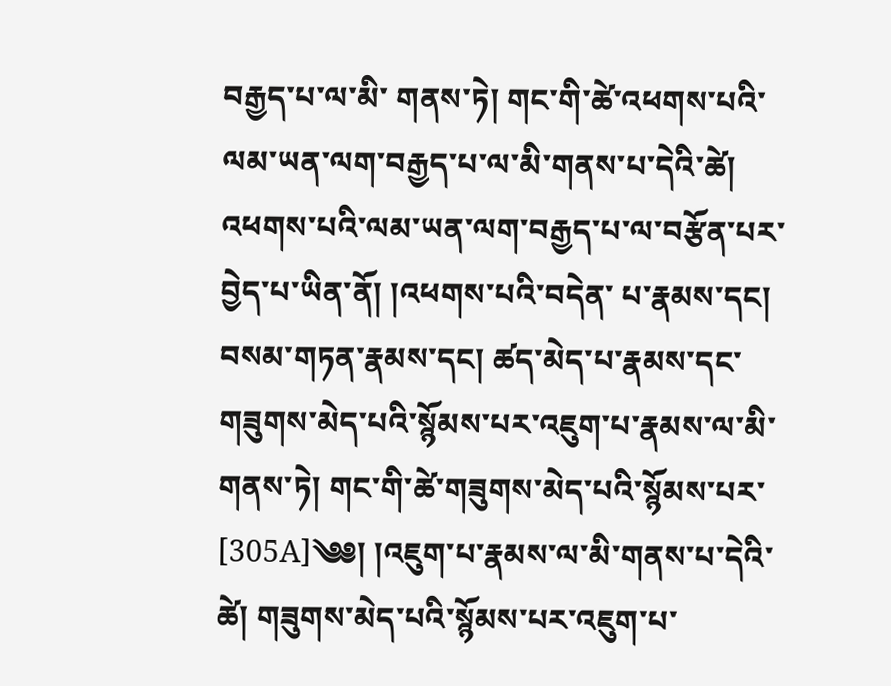བརྒྱད་པ་ལ་མི་ གནས་ཏེ། གང་གི་ཚེ་འཕགས་པའི་ལམ་ཡན་ལག་བརྒྱད་པ་ལ་མི་གནས་པ་དེའི་ཚེ། འཕགས་པའི་ལམ་ཡན་ལག་བརྒྱད་པ་ལ་བརྩོན་པར་བྱེད་པ་ཡིན་ནོ། །འཕགས་པའི་བདེན་ པ་རྣམས་དང། བསམ་གཏན་རྣམས་དང། ཚད་མེད་པ་རྣམས་དང་གཟུགས་མེད་པའི་སྙོམས་པར་འཇུག་པ་རྣམས་ལ་མི་གནས་ཏེ། གང་གི་ཚེ་གཟུགས་མེད་པའི་སྙོམས་པར་ [305A]༄༅། །འཇུག་པ་རྣམས་ལ་མི་གནས་པ་དེའི་ཚེ། གཟུགས་མེད་པའི་སྙོམས་པར་འཇུག་པ་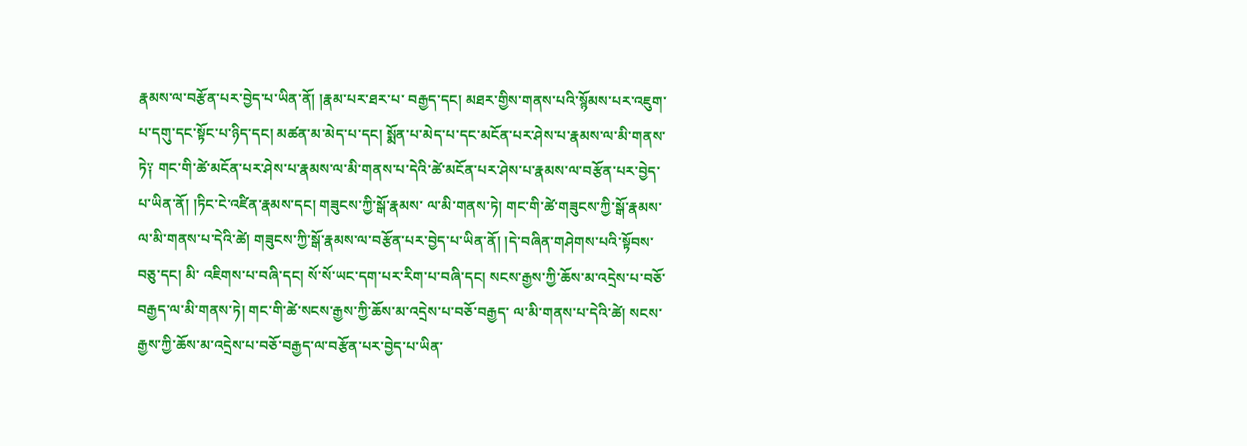རྣམས་ལ་བརྩོན་པར་བྱེད་པ་ཡིན་ནོ། །རྣམ་པར་ཐར་པ་ བརྒྱད་དང། མཐར་གྱིས་གནས་པའི་སྙོམས་པར་འཇུག་པ་དགུ་དང་སྟོང་པ་ཉིད་དང། མཚན་མ་མེད་པ་དང། སྨོན་པ་མེད་པ་དང་མངོན་པར་ཤེས་པ་རྣམས་ལ་མི་གནས་ ཏེ༑ གང་གི་ཚེ་མངོན་པར་ཤེས་པ་རྣམས་ལ་མི་གནས་པ་དེའི་ཚེ་མངོན་པར་ཤེས་པ་རྣམས་ལ་བརྩོན་པར་བྱེད་པ་ཡིན་ནོ། །ཏིང་ངེ་འཛིན་རྣམས་དང། གཟུངས་ཀྱི་སྒོ་རྣམས་ ལ་མི་གནས་ཏེ། གང་གི་ཚེ་གཟུངས་ཀྱི་སྒོ་རྣམས་ལ་མི་གནས་པ་དེའི་ཚེ། གཟུངས་ཀྱི་སྒོ་རྣམས་ལ་བརྩོན་པར་བྱེད་པ་ཡིན་ནོ། །དེ་བཞིན་གཤེགས་པའི་སྟོབས་བཅུ་དང། མི་ འཇིགས་པ་བཞི་དང། སོ་སོ་ཡང་དག་པར་རིག་པ་བཞི་དང། སངས་རྒྱས་ཀྱི་ཆོས་མ་འདྲེས་པ་བཅོ་བརྒྱད་ལ་མི་གནས་ཏེ། གང་གི་ཚེ་སངས་རྒྱས་ཀྱི་ཆོས་མ་འདྲེས་པ་བཅོ་བརྒྱད་ ལ་མི་གནས་པ་དེའི་ཚེ། སངས་རྒྱས་ཀྱི་ཆོས་མ་འདྲེས་པ་བཅོ་བརྒྱད་ལ་བརྩོན་པར་བྱེད་པ་ཡིན་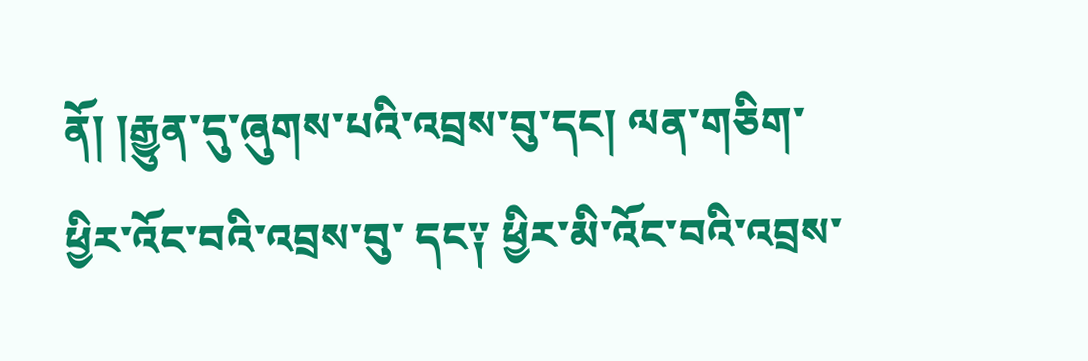ནོ། །རྒྱུན་དུ་ཞུགས་པའི་འབྲས་བུ་དང། ལན་གཅིག་ཕྱིར་འོང་བའི་འབྲས་བུ་ དང༑ ཕྱིར་མི་འོང་བའི་འབྲས་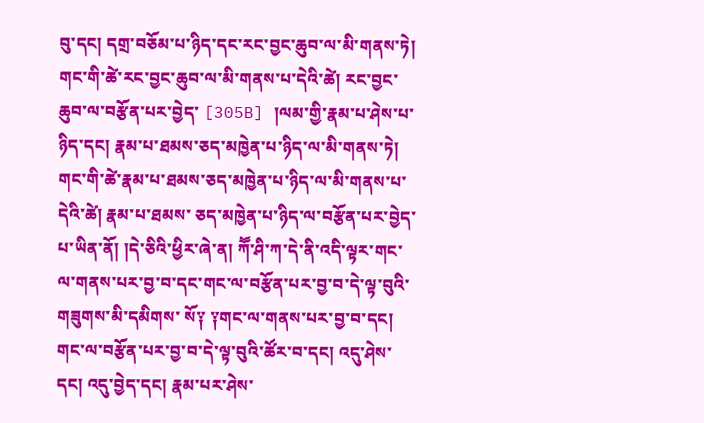བུ་དང། དགྲ་བཅོམ་པ་ཉིད་དང་རང་བྱང་ཆུབ་ལ་མི་གནས་ཏེ། གང་གི་ཚེ་རང་བྱང་ཆུབ་ལ་མི་གནས་པ་དེའི་ཚེ། རང་བྱང་ཆུབ་ལ་བརྩོན་པར་བྱེད་ [305B] །ལམ་གྱི་རྣམ་པ་ཤེས་པ་ཉིད་དང། རྣམ་པ་ཐམས་ཅད་མཁྱེན་པ་ཉིད་ལ་མི་གནས་ཏེ། གང་གི་ཚེ་རྣམ་པ་ཐམས་ཅད་མཁྱེན་པ་ཉིད་ལ་མི་གནས་པ་དེའི་ཚེ། རྣམ་པ་ཐམས་ ཅད་མཁྱེན་པ་ཉིད་ལ་བརྩོན་པར་བྱེད་པ་ཡིན་ནོ། །དེ་ཅིའི་ཕྱིར་ཞེ་ན། ཀཽ་ཤི་ཀ་དེ་ནི་འདི་ལྟར་གང་ལ་གནས་པར་བྱ་བ་དང་གང་ལ་བརྩོན་པར་བྱ་བ་དེ་ལྟ་བུའི་གཟུགས་མི་དམིགས་ སོ༑ ༑གང་ལ་གནས་པར་བྱ་བ་དང། གང་ལ་བརྩོན་པར་བྱ་བ་དེ་ལྟ་བུའི་ཚོར་བ་དང། འདུ་ཤེས་དང། འདུ་བྱེད་དང། རྣམ་པར་ཤེས་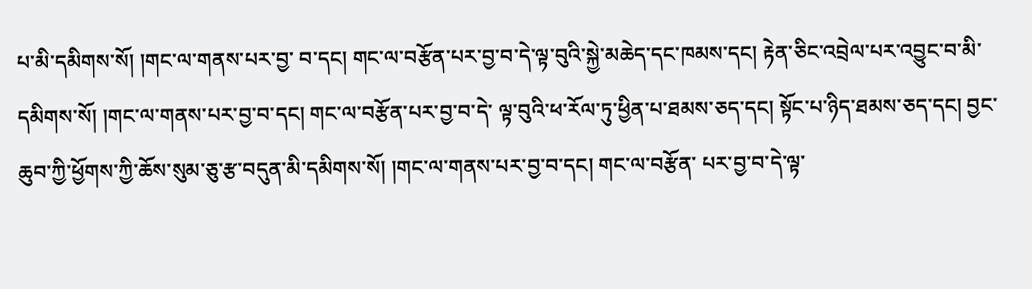པ་མི་དམིགས་སོ། །གང་ལ་གནས་པར་བྱ་ བ་དང། གང་ལ་བརྩོན་པར་བྱ་བ་དེ་ལྟ་བུའི་སྐྱེ་མཆེད་དང་ཁམས་དང། རྟེན་ཅིང་འབྲེལ་པར་འབྱུང་བ་མི་དམིགས་སོ། །གང་ལ་གནས་པར་བྱ་བ་དང། གང་ལ་བརྩོན་པར་བྱ་བ་དེ་ ལྟ་བུའི་ཕ་རོལ་ཏུ་ཕྱིན་པ་ཐམས་ཅད་དང། སྟོང་པ་ཉིད་ཐམས་ཅད་དང། བྱང་ཆུབ་ཀྱི་ཕྱོགས་ཀྱི་ཆོས་སུམ་ཅུ་རྩ་བདུན་མི་དམིགས་སོ། །གང་ལ་གནས་པར་བྱ་བ་དང། གང་ལ་བརྩོན་ པར་བྱ་བ་དེ་ལྟ་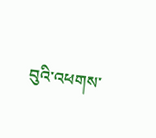བུའི་འཕགས་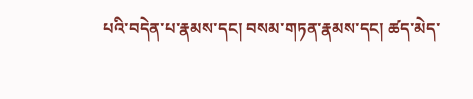པའི་བདེན་པ་རྣམས་དང། བསམ་གཏན་རྣམས་དང། ཚད་མེད་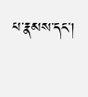པ་རྣམས་དང།